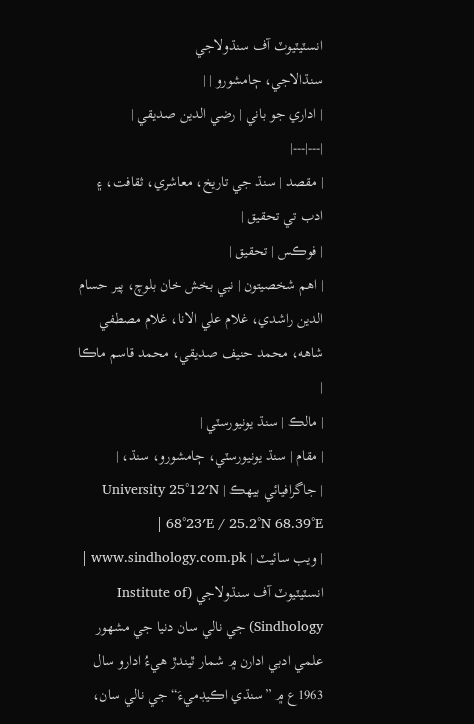انسٽيٽيوٽ آف سنڌولاجي
سنڌالاجي، ڄامشورو | |
| اداري جو باني | رضي الدين صديقي |
|---|---|
| مقصد | سنڌ جي تاريخ، معاشري، ثقافت، ۽ ادب تي تحقيق |
| فوڪس | تحقيق |
| اھم شخصيتون | نبي بخش خان بلوچ، پير حسام الدين راشدي، غلام علي الانا، غلام مصطفي شاھه، محمد حنيف صديقي، محمد قاسم ماڪا |
| مالڪ | سنڌ يونيورسٽي |
| مقام | سنڌ يونيورسٽي، ڄامشورو، سنڌ، |
| جاگرافيائي بيهڪ | University 25°12′N 68°23′E / 25.2°N 68.39°E |
| ويب سائيٽ | www.sindhology.com.pk |
انسٽيٽيوٽ آف سنڌولاجي (Institute of Sindhology) جي نالي سان دنيا جي مشهور علمي ادبي ادارن ۾ شمار ٿيندڙ هيءُ ادارو سال 1963ع ۾ ”سنڌي اڪيڊميءَ“ جي نالي سان،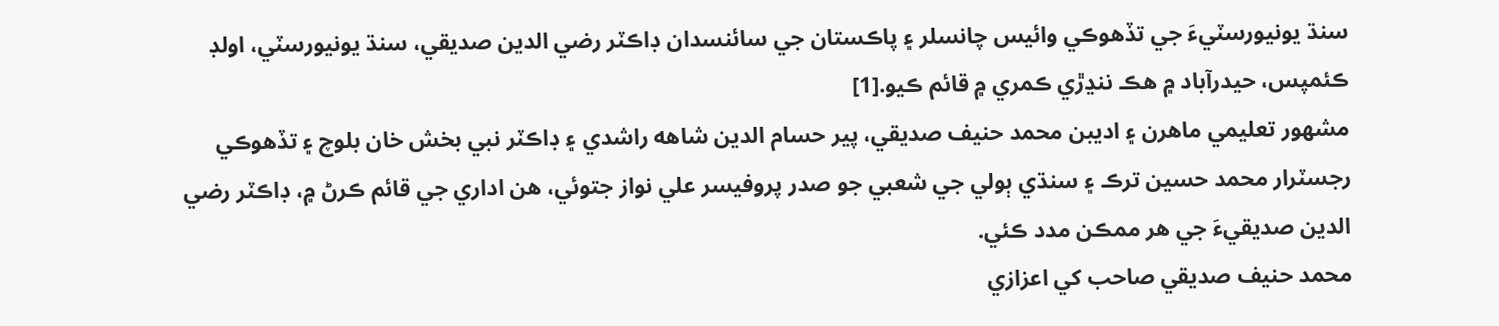سنڌ يونيورسٽيءَ جي تڏهوڪي وائيس چانسلر ۽ پاڪستان جي سائنسدان ڊاڪٽر رضي الدين صديقي، سنڌ يونيورسٽي، اولڊ ڪئمپس، حيدرآباد ۾ هڪ ننڍڙي ڪمري ۾ قائم ڪيو.[1]
مشهور تعليمي ماهرن ۽ اديبن محمد حنيف صديقي، پير حسام الدين شاهه راشدي ۽ ڊاڪٽر نبي بخش خان بلوچ ۽ تڏهوڪي رجسٽرار محمد حسين ترڪ ۽ سنڌي ٻولي جي شعبي جو صدر پروفيسر علي نواز جتوئي، هن اداري جي قائم ڪرڻ ۾، ڊاڪٽر رضي الدين صديقيءَ جي هر ممڪن مدد ڪئي.
محمد حنيف صديقي صاحب کي اعزازي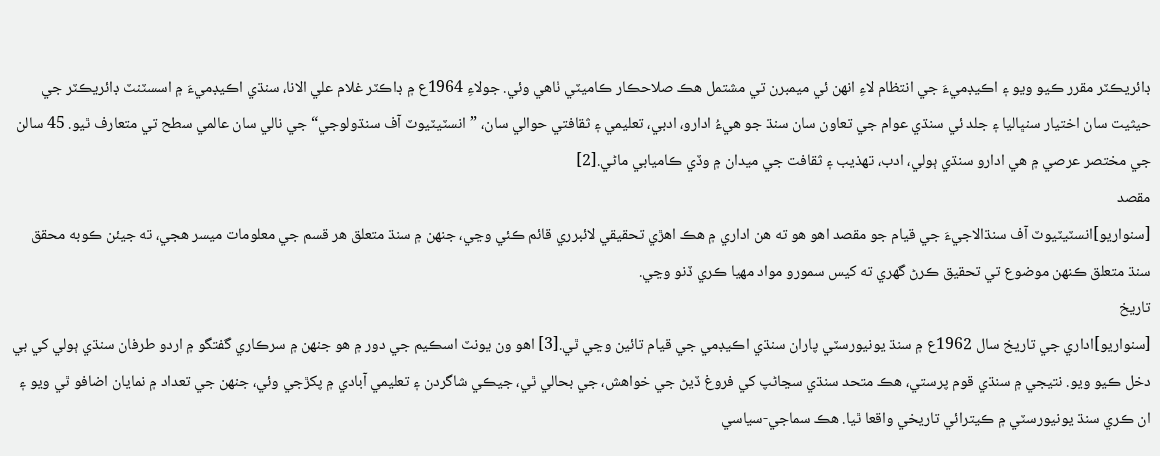ڊائريڪٽر مقرر ڪيو ويو ۽ اڪيڊميءَ جي انتظام لاءِ انهن ئي ميمبرن تي مشتمل هڪ صلاحڪار ڪاميٽي ٺاهي وئي. جولاءِ 1964ع ۾ ڊاڪٽر غلام علي الانا، سنڌي اڪيڊميءَ ۾ اسسٽنٽ ڊائريڪٽر جي حيثيت سان اختيار سنڀاليا ۽ جلد ئي سنڌي عوام جي تعاون سان سنڌ جو هيءُ ادارو، ادبي، تعليمي ۽ ثقافتي حوالي سان، ”انسٽيٽيوٽ آف سنڌولوجي“ جي نالي سان عالمي سطح تي متعارف ٿيو. 45 سالن جي مختصر عرصي ۾ هي ادارو سنڌي ٻولي، ادب، تهذيب ۽ ثقافت جي ميدان ۾ وڏي ڪاميابي ماڻي.[2]
مقصد
[سنواريو]انسٽيٽيوٽ آف سنڌالاجيءَ جي قيام جو مقصد اهو هو ته هن اداري ۾ هڪ اهڙي تحقيقي لائبرري قائم ڪئي وڃي، جنهن ۾ سنڌ متعلق هر قسم جي معلومات ميسر هجي، ته جيئن ڪوبه محقق سنڌ متعلق ڪنهن موضوع تي تحقيق ڪرڻ گهري ته کيس سمورو مواد مهيا ڪري ڏنو وڃي.
تاريخ
[سنواريو]اداري جي تاريخ سال 1962ع ۾ سنڌ يونيورسٽي پاران سنڌي اڪيڊمي جي قيام تائين وڃي ٿي.[3] اهو ون يونٽ اسڪيم جي دور ۾ هو جنهن ۾ سرڪاري گفتگو ۾ اردو طرفان سنڌي ٻولي کي بي دخل ڪيو ويو. نتيجي ۾ سنڌي قوم پرستي، هڪ متحد سنڌي سڃاڻپ کي فروغ ڏيڻ جي خواهش، جي بحالي ٿي، جيڪي شاگردن ۽ تعليمي آبادي ۾ پکڙجي وئي، جنهن جي تعداد ۾ نمايان اضافو ٿي ويو ۽ ان ڪري سنڌ يونيورسٽي ۾ ڪيترائي تاريخي واقعا ٿيا. هڪ سماجي-سياسي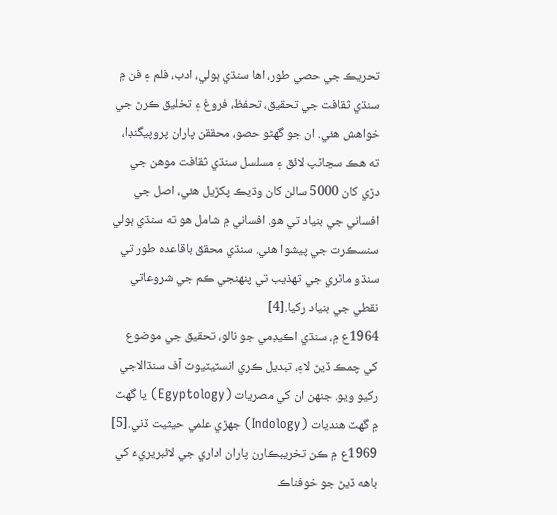تحريڪ جي حصي طور، اها سنڌي ٻولي، ادب، فلم ۽ فن ۾ سنڌي ثقافت جي تحقيق، تحفظ، فروغ ۽ تخليق ڪرڻ جي خواهش هئي. ان جو گهڻو حصو، محققن پاران پروپيگنڊا، ته هڪ سڃاڻپ لائق ۽ مسلسل سنڌي ثقافت موهن جي دڙي کان 5000 سالن کان وڌيڪ پکڙيل هئي، اصل جي افساني جي بنياد تي هو. افساني ۾ شامل هو ته سنڌي ٻولي سنسڪرت جي پيشوا هئي. سنڌي محقق باقاعده طور تي سنڌو ماٿري جي تهذيب تي پنهنجي ڪم جي شروعاتي نقطي جي بنياد رکيا.[4]
1964ع ۾، سنڌي اڪيڊمي جو نالو، تحقيق جي موضوع کي چمڪ ڏيڻ لاءِ، تبديل ڪري انسٽيٽيوٽ آف سنڌالاجي رکيو ويو. جنهن ان کي مصريات (Egyptology) يا گهٽ ۾ گهٽ هنديات (Indology) جهڙي علمي حيثيت ڏني.[5]
1969ع ۾ ڪن تخريبڪارن پاران اداري جي لائبريريءَ کي باهه ڏيڻ جو خوفناڪ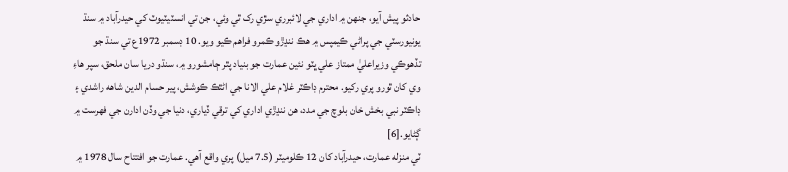حادثو پيش آيو، جنهن ۾ اداري جي لائبرري سڙي رک ٿي وئي، جن تي انسٽيٽيوٽ کي حيدرآباد ۾ سنڌ يونيورسٽي جي پراڻي ڪيمپس ۾ هڪ ننڍڙو ڪمرو فراهم ڪيو ويو. 10 ڊسمبر 1972ع تي سنڌ جو تڏهوڪي وزيراعليٰ ممتاز علي ڀٽو نئين عمارت جو بنياد پٿر ڄامشورو ۾، سنڌو دريا سان ملحق، سپر هاءِ وي کان ٿورو پري رکيو. محترم ڊاڪٽر غلام علي الانا جي اڻٿڪ ڪوشش، پير حسام الدين شاهه راشدي ۽ ڊاڪٽر نبي بخش خان بلوچ جي مدد، هن ننڍڙي اداري کي ترقي ڏياري، دنيا جي وڏن ادارن جي فهرست ۾ ڳڻايو.[6]
ٽي منزله عمارت، حيدرآباد کان 12 ڪلوميٽر (7.5 ميل) پري واقع آهي. عمارت جو افتتاح سال 1978 ۾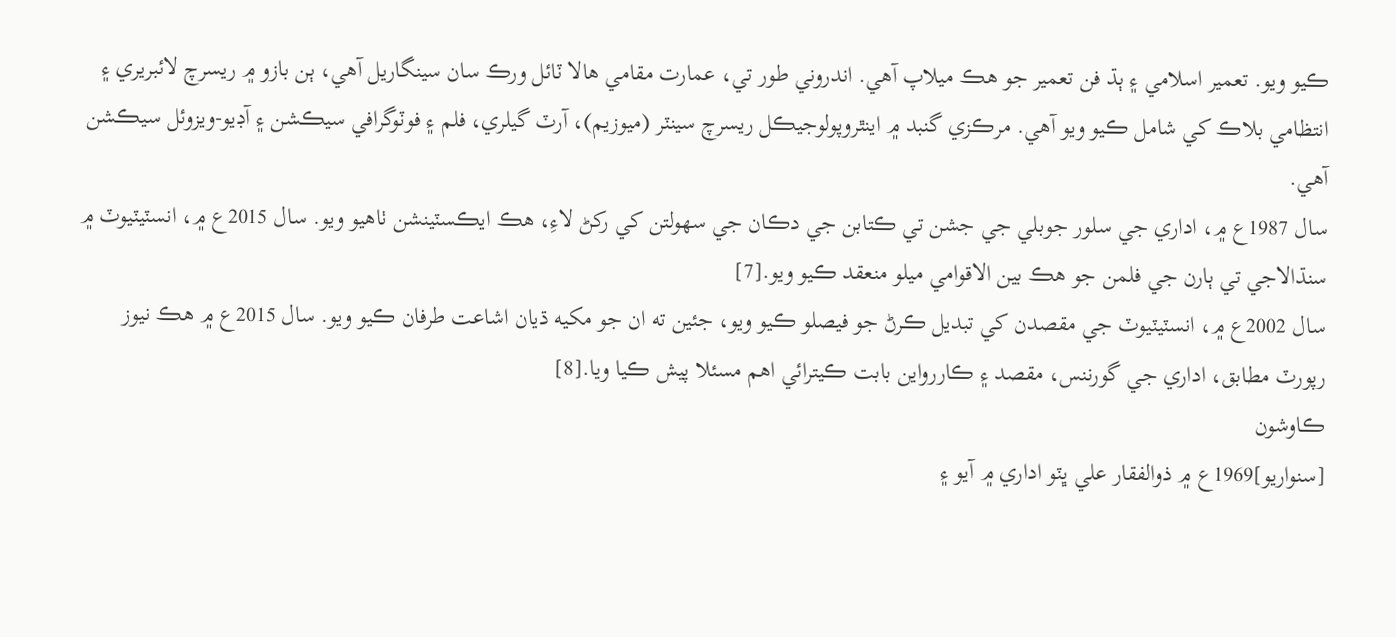ڪيو ويو. تعمير اسلامي ۽ ٻڌ فن تعمير جو هڪ ميلاپ آهي. اندروني طور تي، عمارت مقامي هالا ٽائل ورڪ سان سينگاريل آهي، ٻن بازو ۾ ريسرچ لائبريري ۽ انتظامي بلاڪ کي شامل ڪيو ويو آهي. مرڪزي گنبد ۾ اينٿروپولوجيڪل ريسرچ سينٽر (ميوزيم)، آرٽ گيلري، فلم ۽ فوٽوگرافي سيڪشن ۽ آڊيو-ويزوئل سيڪشن آهي.
سال 1987ع ۾، اداري جي سلور جوبلي جي جشن تي ڪتابن جي دڪان جي سهولتن کي رکڻ لاءِ، هڪ ايڪسٽينشن ٺاهيو ويو. سال 2015ع ۾، انسٽيٽيوٽ ۾ سنڌالاجي تي ٻارن جي فلمن جو هڪ بين الاقوامي ميلو منعقد ڪيو ويو.[7]
سال 2002ع ۾، انسٽيٽيوٽ جي مقصدن کي تبديل ڪرڻ جو فيصلو ڪيو ويو، جئين ته ان جو مکيه ڌيان اشاعت طرفان ڪيو ويو. سال 2015ع ۾ هڪ نيوز رپورٽ مطابق، اداري جي گورننس، مقصد ۽ ڪاررواين بابت ڪيترائي اهم مسئلا پيش ڪيا ويا.[8]
ڪاوشون
[سنواريو]1969ع ۾ ذوالفقار علي ڀٽو اداري ۾ آيو ۽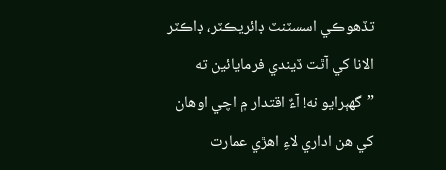تڏهوڪي اسسٽنٽ ڊائريڪٽر، ڊاڪٽر الانا کي آٿت ڏيندي فرمايائين ته ”گهٻرايو نه! آءٌ اقتدار ۾ اچي اوهان کي هن اداري لاءِ اهڙي عمارت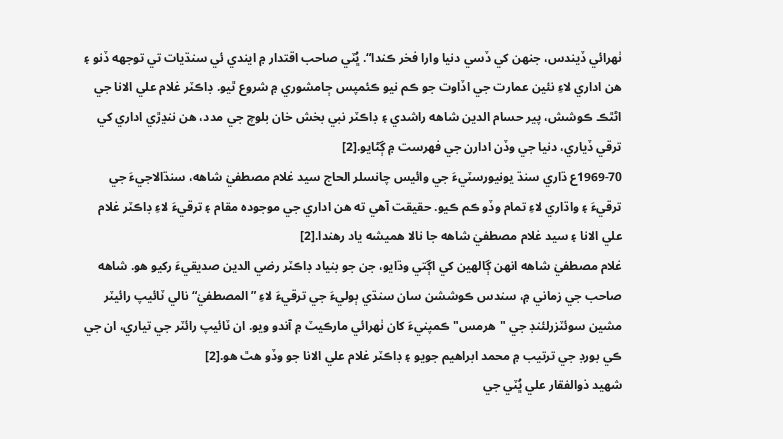ٺهرائي ڏيندس، جنهن کي ڏسي دنيا وارا فخر ڪندا“. ڀُٽي صاحب اقتدار ۾ ايندي ئي سنڌيات تي توجهه ڏنو ۽ هن اداري لاءِ نئين عمارت جي اڏاوت جو ڪم نيو ڪئمپس ڄامشوري ۾ شروع ٿيو. ڊاڪٽر غلام علي الانا جي اڻٿڪ ڪوشش، پير حسام الدين شاهه راشدي ۽ ڊاڪٽر نبي بخش خان بلوچ جي مدد، هن ننڍڙي اداري کي ترقي ڏياري، دنيا جي وڏن ادارن جي فهرست ۾ ڳڻايو.[2]
1969-70ع ڌاري سنڌ يونيورسٽيءَ جي وائيس چانسلر الحاج سيد غلام مصطفيٰ شاهه، سنڌالاجيءَ جي ترقيءَ ۽ واڌاري لاءِ تمام وڏو ڪم ڪيو. حقيقت آهي ته هن اداري جي موجوده مقام ۽ ترقيءَ لاءِ ڊاڪٽر غلام علي الانا ۽ سيد غلام مصطفيٰ شاهه جا نالا هميشه ياد رهندا.[2]
غلام مصطفيٰ شاهه انهن ڳالهين کي اڳتي وڌايو، جن جو بنياد ڊاڪٽر رضي الدين صديقيءَ رکيو هو. شاهه صاحب جي زماني ۾، سندس ڪوششن سان سنڌي ٻوليءَ جي ترقيءَ لاءِ ”المصطفيٰ“ نالي ٽائيپ رائيٽر مشين سوئٽزرلئنڊ جي "هرمس" ڪمپنيءَ کان ٺهرائي مارڪيٽ ۾ آندو ويو. ان ٽائيپ رائٽر جي تياري، ان جي ڪي بورڊ جي ترتيب ۾ محمد ابراهيم جويو ۽ ڊاڪٽر غلام علي الانا جو وڏو هٿ هو.[2]
شهيد ذوالفقار علي ڀُٽي جي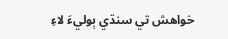خواهش تي سنڌي ٻوليءَ لاءِ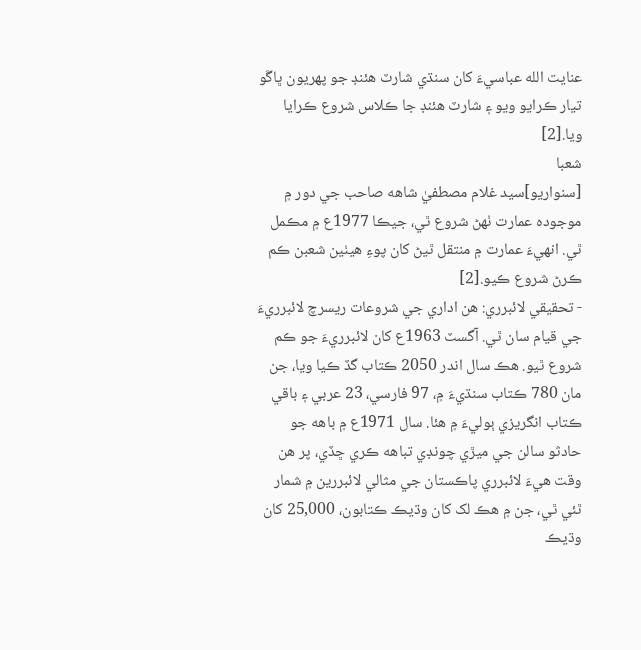عنايت الله عباسيءَ کان سنڌي شارٽ هئنڊ جو پهريون ڀاڱو تيار ڪرايو ويو ۽ شارٽ هئنڊ جا ڪلاس شروع ڪرايا ويا.[2]
شعبا
[سنواريو]سيد غلام مصطفيٰ شاهه صاحب جي دور ۾ موجوده عمارت ٺهڻ شروع ٿي، جيڪا 1977ع ۾ مڪمل ٿي. انهيءَ عمارت ۾ منتقل ٿيڻ کان پوءِ هيٺين شعبن ڪم ڪرڻ شروع ڪيو.[2]
- تحقيقي لائبرري: هن اداري جي شروعات ريسرچ لائبرريءَ جي قيام سان ٿي. آگسٽ 1963ع کان لائبرريءَ جو ڪم شروع ٿيو. هڪ سال اندر 2050 ڪتاب گڏ ڪيا ويا، جن مان 780 ڪتاب سنڌيءَ ۾، 97 فارسي، 23 عربي ۽ باقي ڪتاب انگريزي ٻوليءَ ۾ هئا. سال 1971ع ۾ باهه جو حادثو سالن جي ميڙي چونڊي تباهه ڪري ڇڏي، پر هن وقت هيءَ لائبرري پاڪستان جي مثالي لائبررين ۾ شمار ٿئي ٿي، جن ۾ هڪ لک کان وڌيڪ ڪتابون، 25,000 کان وڌيڪ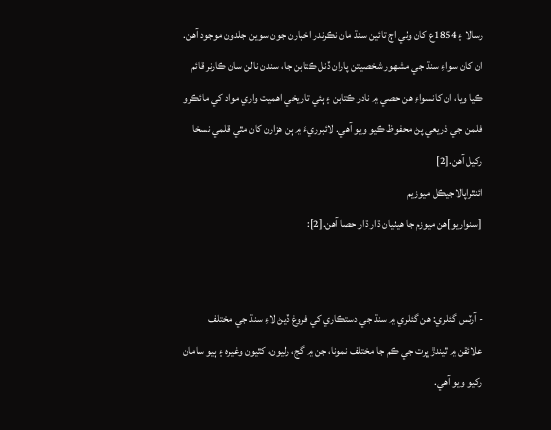رسالا ۽ 1854ع کان وٺي اڄ تائين سنڌ مان نڪرندر اخبارن جون سوين جلدون موجود آهن. ان کان سواءِ سنڌ جي مشهور شخصيتن پاران ڏنل ڪتابن جا، سندن نالن سان ڪارنر قائم ڪيا ويا، ان کانسواءِ هن حصي ۾ نادر ڪتابن ۽ ٻئي تاريخي اهميت واري مواد کي مائڪرو فلمن جي ذريعي پڻ محفوظ ڪيو ويو آهي. لائبرريءَ ۾ ٻن هزارن کان مٿي قلمي نسخا رکيل آهن.[2]
ائنٿراپالاجيڪل ميوزيم
[سنواريو]هن ميوزم جا هيٺيان ڌار ڌار حصا آهن.[2]:


- آرٽس گئلري: هن گئلري ۾ سنڌ جي دستڪاري کي فروغ ڏيڻ لاءِ سنڌ جي مختلف علائقن ۾ ٿيندڙ ڀرت جي ڪم جا مختلف نمونا، جن ۾ گج، رليون، کٿيون وغيره ۽ ٻيو سامان رکيو ويو آهي.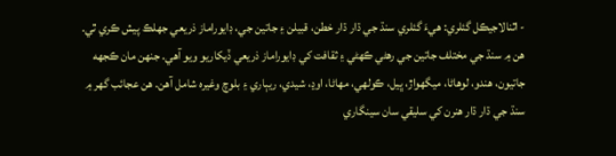- اٿنالاجيڪل گئلري: هيءَ گئلري سنڌ جي ڌار ڌار خطن، قبيلن ۽ جاتين جي، ڊايوراماز ذريعي جهلڪ پيش ڪري ٿي. هن ۾ سنڌ جي مختلف جاتين جي رهڻي ڪهڻي ۽ ثقافت کي ڊايوراماز ذريعي ڏيکاريو ويو آهي. جنهن مان ڪجهه جاتيون، هندو، لوهاڻا، ميگهواڙ، ڀيل، ڪولهي، مهاڻا، اوڍ، شيدي، ريٻاري ۽ بلوچ وغيره شامل آهن. هن عجائب گهر ۾ سنڌ جي ڌار ڌار هنرن کي سليقي سان سينگاري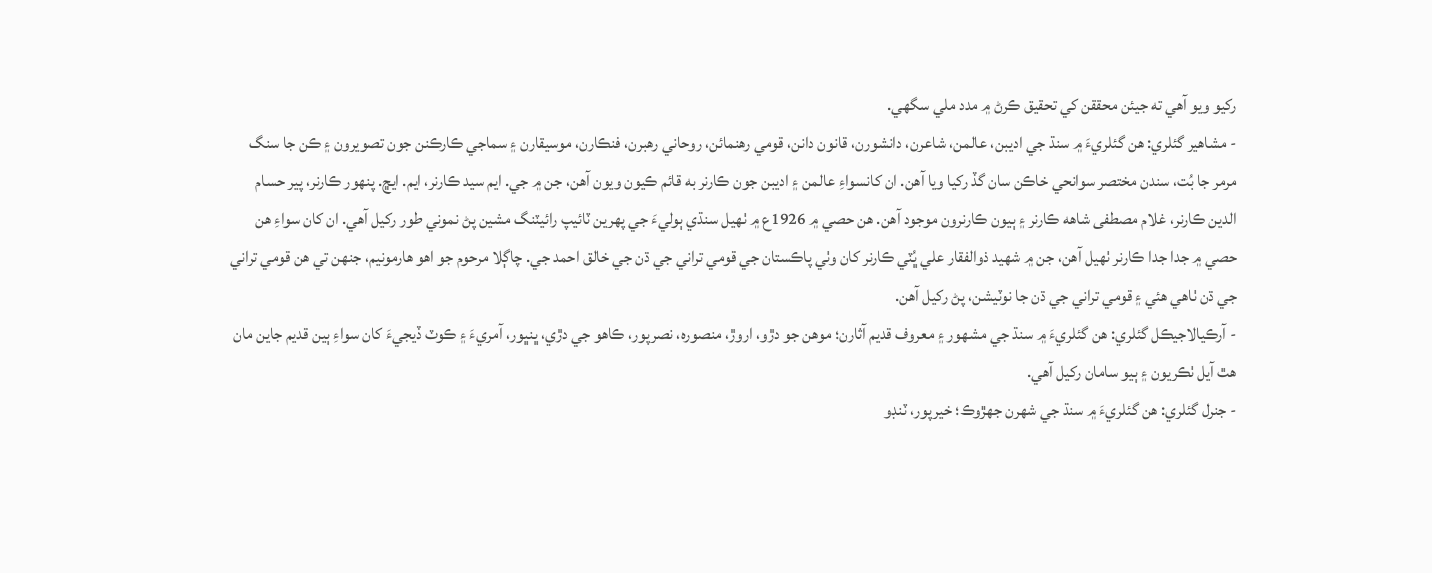رکيو ويو آهي ته جيئن محققن کي تحقيق ڪرڻ ۾ مدد ملي سگهي.
- مشاهير گئلري: هن گئلريءَ ۾ سنڌ جي اديبن، عالمن، شاعرن، دانشورن، قانون دانن، قومي رهنمائن، روحاني رهبرن، فنڪارن، موسيقارن ۽ سماجي ڪارڪنن جون تصويرون ۽ ڪن جا سنگ مرمر جا بُت، سندن مختصر سوانحي خاڪن سان گڏ رکيا ويا آهن. ان کانسواءِ عالمن ۽ اديبن جون ڪارنر به قائم ڪيون ويون آهن، جن ۾ جي. ايم سيد ڪارنر، ايم. ايڇ. پنهور ڪارنر، پير حسام الدين ڪارنر، غلام مصطفى شاهه ڪارنر ۽ ٻيون ڪارنرون موجود آهن. هن حصي ۾ 1926ع ۾ ٺهيل سنڌي ٻوليءَ جي پهرين ٽائيپ رائيٽنگ مشين پڻ نموني طور رکيل آهي. ان کان سواءِ هن حصي ۾ جدا جدا ڪارنر ٺهيل آهن، جن ۾ شهيد ذوالفقار علي ڀُٽي ڪارنر کان وٺي پاڪستان جي قومي تراني جي ڌن جي خالق احمد جي. چاڳلا مرحوم جو اهو هارمونيم، جنهن تي هن قومي تراني جي ڌن ٺاهي هئي ۽ قومي تراني جي ڌن جا نوٽيشن، پڻ رکيل آهن.
- آرڪيالاجيڪل گئلري: هن گئلريءَ ۾ سنڌ جي مشهور ۽ معروف قديم آثارن؛ موهن جو دڙو، اروڙ، منصوره، نصرپور، ڪاهو جي دڙي، ڀنڀور، آمريءَ ۽ ڪوٽ ڏيجيءَ کان سواءِ ٻين قديم جاين مان هٿ آيل ٺڪريون ۽ ٻيو سامان رکيل آهي.
- جنرل گئلري: هن گئلريءَ ۾ سنڌ جي شهرن جهڙوڪ؛ خيرپور، ٽنڊو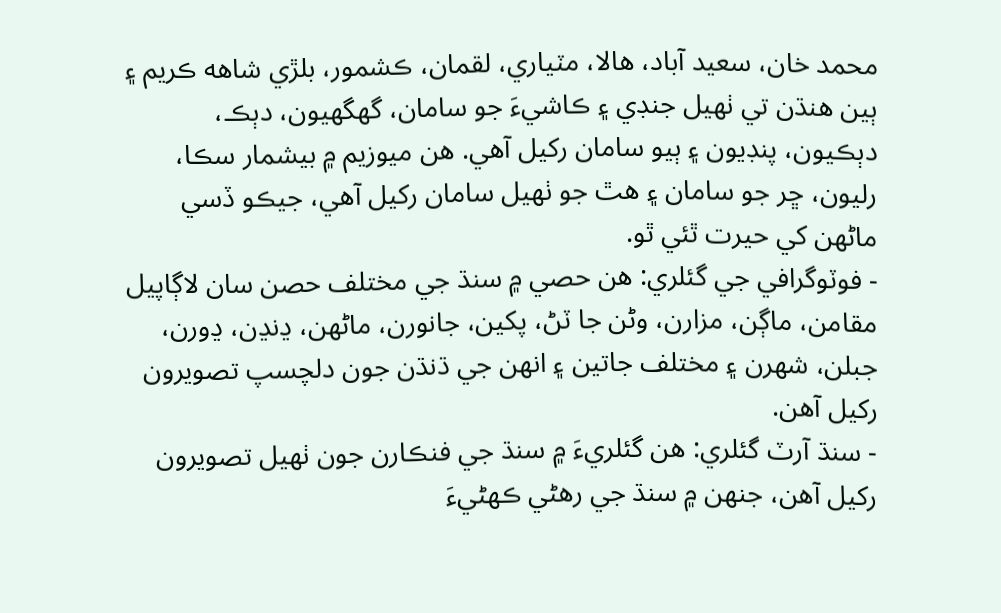محمد خان، سعيد آباد، هالا، مٽياري، لقمان، ڪشمور، بلڙي شاهه ڪريم ۽ ٻين هنڌن تي ٺهيل جنڊي ۽ ڪاشيءَ جو سامان، گهگهيون، دٻڪ، دٻڪيون، پنڊيون ۽ ٻيو سامان رکيل آهي. هن ميوزيم ۾ بيشمار سڪا، رليون، ڇر جو سامان ۽ هٿ جو ٺهيل سامان رکيل آهي، جيڪو ڏسي ماڻهن کي حيرت ٿئي ٿو.
- فوٽوگرافي جي گئلري: هن حصي ۾ سنڌ جي مختلف حصن سان لاڳاپيل مقامن، ماڳن، مزارن، وڻن جا ٽڻ، پکين، جانورن، ماڻهن، ڍنڍن، ڍورن، جبلن، شهرن ۽ مختلف جاتين ۽ انهن جي ڌنڌن جون دلچسپ تصويرون رکيل آهن.
- سنڌ آرٽ گئلري: هن گئلريءَ ۾ سنڌ جي فنڪارن جون ٺهيل تصويرون رکيل آهن، جنهن ۾ سنڌ جي رهڻي ڪهڻيءَ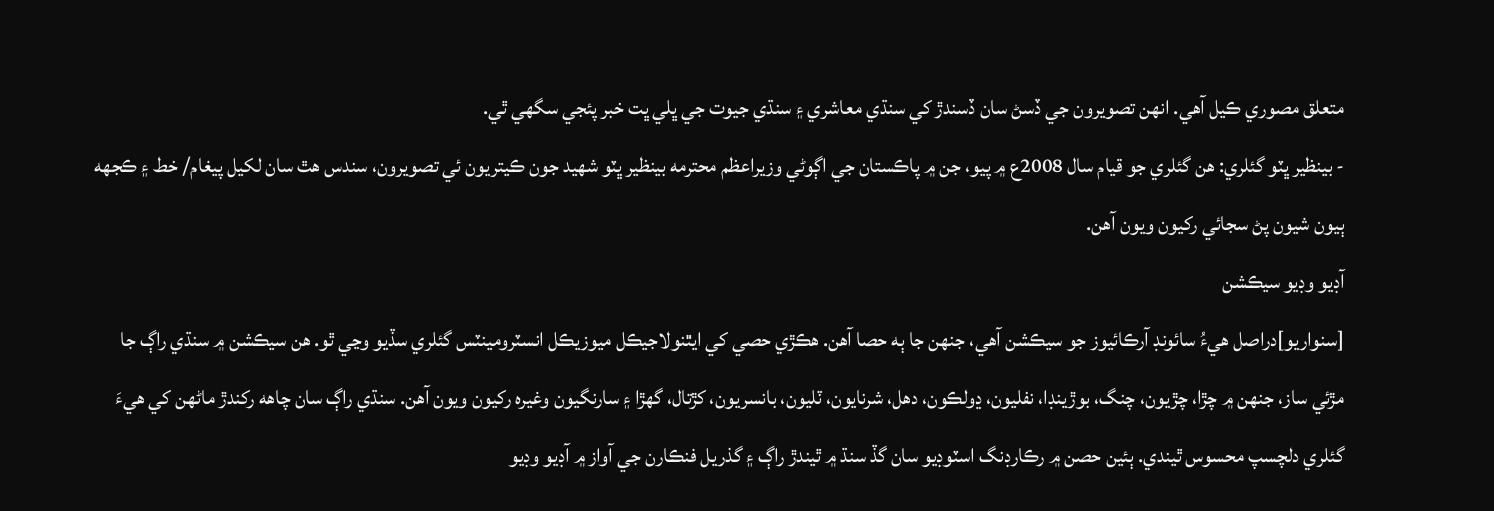متعلق مصوري ڪيل آهي. انهن تصويرون جي ڏسڻ سان ڏسندڙ کي سنڌي معاشري ۽ سنڌي جيوت جي ڀلي ڀت خبر پئجي سگهي ٿي.
- بينظير ڀٽو گئلري: هن گئلري جو قيام سال 2008ع ۾ پيو، جن ۾ پاڪستان جي اڳوڻي وزيراعظم محترمه بينظير ڀٽو شهيد جون ڪيتريون ئي تصويرون، سندس هٿ سان لکيل پيغام/ خط ۽ ڪجهه ٻيون شيون پڻ سجائي رکيون ويون آهن.
آڊيو وڊيو سيڪشن
[سنواريو]دراصل هيءُ سائونڊ آرڪائيوز جو سيڪشن آهي، جنهن جا ٻه حصا آهن. هڪڙي حصي کي ايٿنولاجيڪل ميوزيڪل انسٽرومينٽس گئلري سڏيو وڃي ٿو. هن سيڪشن ۾ سنڌي راڳ جا مڙئي ساز، جنهن ۾ چڙا، چڙيون، چنگ، بوڙينڊا، نفليون، ڍولڪون، دهل، شرنايون، ٽليون، بانسريون، کڙتال، گهڙا ۽ سارنگيون وغيره رکيون ويون آهن. سنڌي راڳ سان چاهه رکندڙ ماڻهن کي هيءَ گئلري دلچسپ محسوس ٿيندي. ٻئين حصن ۾ رڪارڊنگ اسٽوڊيو سان گڏ سنڌ ۾ ٿيندڙ راڳ ۽ گذريل فنڪارن جي آواز ۾ آڊيو وڊيو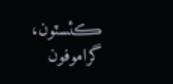ڪئسٽون، گراموفون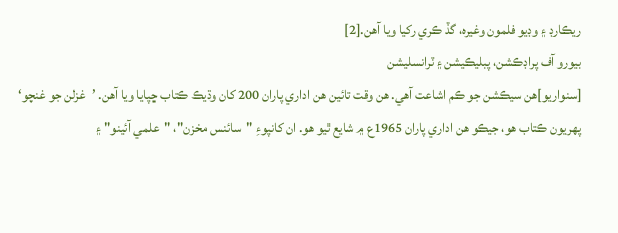ريڪارڊ ۽ وڊيو فلمون وغيره، گڏ ڪري رکيا ويا آهن.[2]
بيورو آف پراڊڪشن، پبليڪيشن ۽ ٽرانسليشن
[سنواريو]هن سيڪشن جو ڪم اشاعت آهي. هن وقت تائين هن اداري پاران 200 کان وڌيڪ ڪتاب ڇپايا ويا آهن. ’غزلن جو غنچو‘ پهريون ڪتاب هو، جيڪو هن اداري پاران 1965ع ۾ شايع ٿيو هو. ان کانپوءِ "سائنس مخزن"، "علمي آئينو" ۽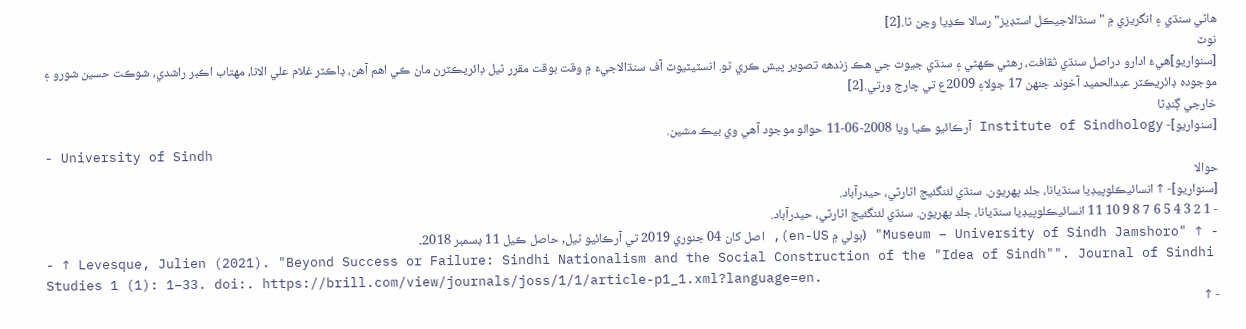هاڻي سنڌي ۽ انگريزي ۾ "سنڌالاجيڪل اسٽڊيز" رسالا ڪڍيا وڃن ٿا.[2]
نوٽ
[سنواريو]هيءُ ادارو دراصل سنڌي ثقافت، رهڻي ڪهڻي ۽ سنڌي جيوت جي هڪ زندهه تصوير پيش ڪري ٿو. انسٽيٽيوٽ آف سنڌالاجيءَ ۾ وقت بوقت مقرر ٿيل ڊائريڪٽرن مان ڪي اهم آهن، ڊاڪٽر غلام علي الانا، مهتاب اڪبر راشدي، شوڪت حسين شورو ۽ موجوده ڊائريڪٽر عبدالحميد آخوند جنهن 17 جولاءِ 2009ع تي چارج ورتي.[2]
خارجي ڳنڍڻا
[سنواريو]- Institute of Sindhology آرڪائيو ڪيا ويا 2008-06-11 حوالو موجود آهي وي بيڪ مشين.
- University of Sindh
حوالا
[سنواريو]- ↑ انسائيڪلوپيڊيا سنڌيانا، جلد پھريون. سنڌي لئنگئيج اٿارٽي، حيدرآباد.
- 1 2 3 4 5 6 7 8 9 10 11 انسائيڪلوپيڊيا سنڌيانا، جلد پھريون. سنڌي لئنگئيج اٿارٽي، حيدرآباد.
- ↑ "Museum – University of Sindh Jamshoro" (ٻولي ۾ en-US), اصل کان 04 جنوري 2019 تي آرڪائيو ٿيل, حاصل ڪيل 11 ڊسمبر 2018۔
- ↑ Levesque, Julien (2021). "Beyond Success or Failure: Sindhi Nationalism and the Social Construction of the "Idea of Sindh"". Journal of Sindhi Studies 1 (1): 1–33. doi:. https://brill.com/view/journals/joss/1/1/article-p1_1.xml?language=en.
- ↑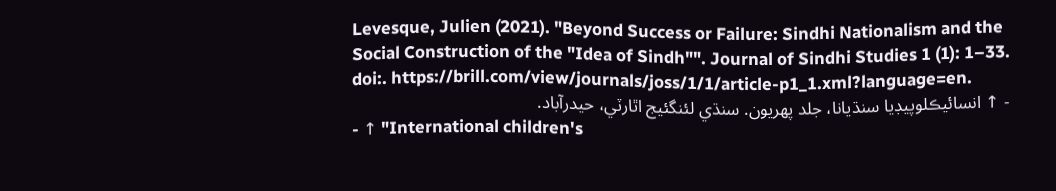Levesque, Julien (2021). "Beyond Success or Failure: Sindhi Nationalism and the Social Construction of the "Idea of Sindh"". Journal of Sindhi Studies 1 (1): 1–33. doi:. https://brill.com/view/journals/joss/1/1/article-p1_1.xml?language=en.
- ↑ انسائيڪلوپيڊيا سنڌيانا، جلد پھريون. سنڌي لئنگئيج اٿارٽي، حيدرآباد.
- ↑ "International children's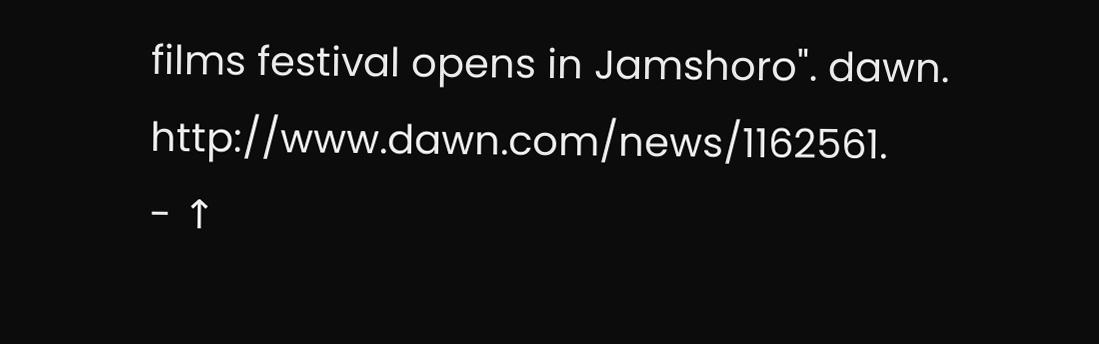films festival opens in Jamshoro". dawn. http://www.dawn.com/news/1162561.
- ↑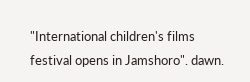"International children's films festival opens in Jamshoro". dawn.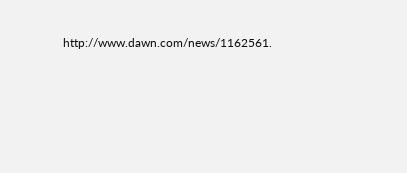http://www.dawn.com/news/1162561.